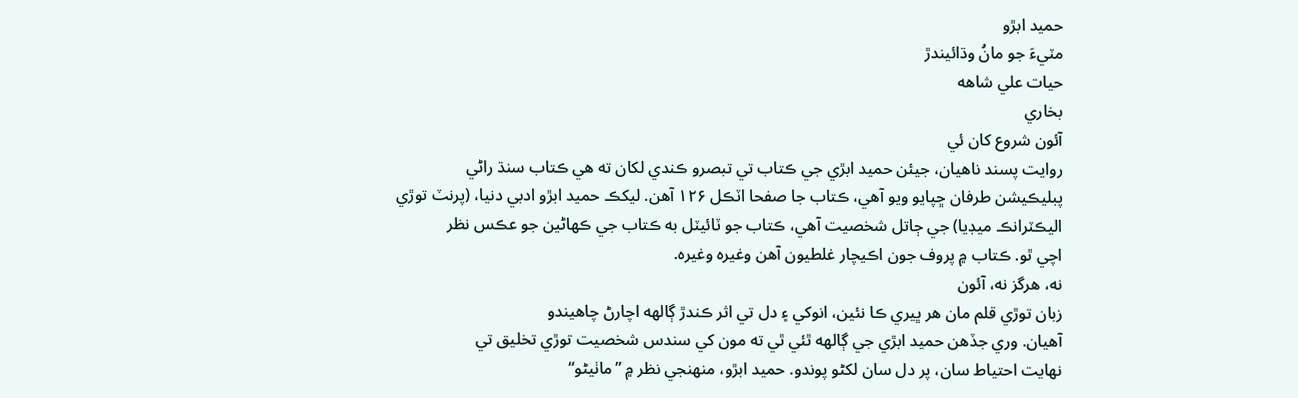حميد ابڙو
مٽيءَ جو مانُ وڌائيندڙ
حيات علي شاهه
بخاري
آئون شروع کان ئي
روايت پسند ناهيان، جيئن حميد ابڙي جي ڪتاب تي تبصرو ڪندي لکان ته هي ڪتاب سنڌ راڻي
پبليڪيشن طرفان ڇپايو ويو آهي، ڪتاب جا صفحا اٽڪل ۱۲۶ آهن. ليکڪ حميد ابڙو ادبي دنيا، (پرنٽ توڙي
اليڪٽرانڪ ميڊيا) جي ڄاتل شخصيت آهي، ڪتاب جو ٽائيٽل به ڪتاب جي ڪهاڻين جو عڪس نظر
اچي ٿو. ڪتاب ۾ پروف جون اڪيچار غلطيون آهن وغيره وغيره.
نه، هرگز نه، آئون
زبان توڙي قلم مان هر ڀيري ڪا نئين، انوکي ۽ دل تي اثر ڪندڙ ڳالهه اچارڻ چاهيندو
آهيان. وري جڏهن حميد ابڙي جي ڳالهه ٿئي ٿي ته مون کي سندس شخصيت توڙي تخليق تي
نهايت احتياط سان، پر دل سان لکڻو پوندو. حميد ابڙو، منهنجي نظر ۾ ”ماٺيڻو“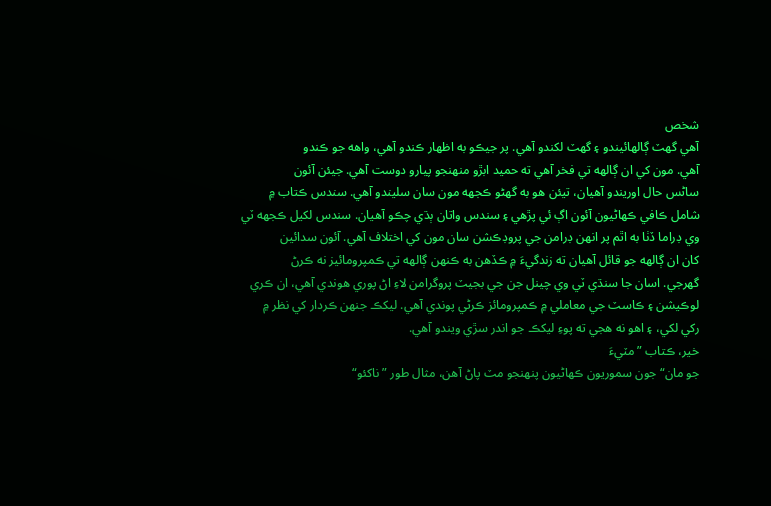شخص
آهي گهٽ ڳالهائيندو ۽ گهٽ لکندو آهي. پر جيڪو به اظهار ڪندو آهي، واهه جو ڪندو
آهي. مون کي ان ڳالهه تي فخر آهي ته حميد ابڙو منهنجو پيارو دوست آهي. جيئن آئون
ساڻس حال اوريندو آهيان، تيئن هو به گهڻو ڪجهه مون سان سليندو آهي. سندس ڪتاب ۾
شامل ڪافي ڪهاڻيون آئون اڳ ئي پڙهي ۽ سندس واتان ٻڌي چڪو آهيان. سندس لکيل ڪجهه ٽي
وي ڊراما ڏٺا به اٿم پر انهن ڊرامن جي پروڊڪشن سان مون کي اختلاف آهي. آئون سدائين
کان ان ڳالهه جو قائل آهيان ته زندگيءَ ۾ ڪڏهن به ڪنهن ڳالهه تي ڪمپرومائيز نه ڪرڻ
گهرجي. اسان جا سنڌي ٽي وي چينل جن جي بجيٽ پروگرامن لاءِ اڻ پوري هوندي آهي، ان ڪري
لوڪيشن ۽ ڪاسٽ جي معاملي ۾ ڪمپرومائز ڪرڻي پوندي آهي. ليکڪ جنهن ڪردار کي نظر ۾
رکي لکي، ۽ اهو نه هجي ته پوءِ ليکڪ جو اندر سڙي ويندو آهي.
خير، ڪتاب ”مٽيءَ
جو مان“ جون سموريون ڪهاڻيون پنهنجو مٽ پاڻ آهن، مثال طور ”ناکئو“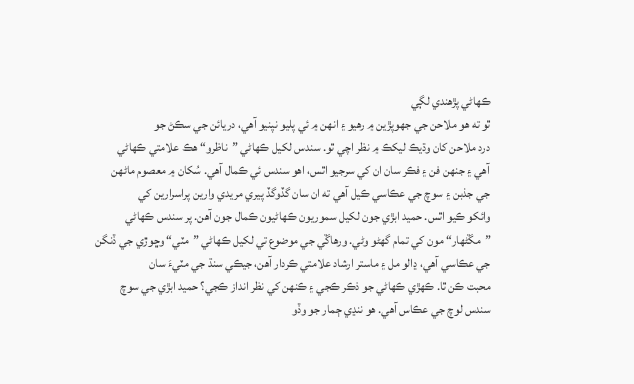ڪهاڻي پڙهندي لڳي
ٿو ته هو ملاحن جي جهوپڙين ۾ رهيو ۽ انهن ۾ ئي پليو نپنيو آهي، دريائن جي سڪڻ جو
درد ملاحن کان وڌيڪ ليکڪ ۾ نظر اچي ٿو. سندس لکيل ڪهاڻي ”ناظرو“ هڪ علامتي ڪهاڻي
آهي ۽ جنهن فن ۽ فڪر سان ان کي سرجيو اٿس، اهو سندس ئي ڪمال آهي. سُکان ۾ معصوم ماڻهن
جي جذبن ۽ سوچ جي عڪاسي ڪيل آهي ته ان سان گڏوگڏ پيري مريدي وارين پراسرارين کي
وائکو ڪيو اٿس. حميد ابڙي جون لکيل سموريون ڪهاڻيون ڪمال جون آهن. پر سندس ڪهاڻي
”مڱڻهار“ مون کي تمام گهڻو وڻي. ورهاڱي جي موضوع تي لکيل ڪهاڻي ”مٽي“ وڇوڙي جي ڏنگن
جي عڪاسي آهي، ڍالو مل ۽ ماستر ارشاد علامتي ڪردار آهن، جيڪي سنڌ جي مٽيءَ سان
محبت ڪن ٿا. ڪهڙي ڪهاڻي جو ذڪر ڪجي ۽ ڪنهن کي نظر انداز ڪجي؟ حميد ابڙي جي سوچ
سندس لوچ جي عڪاس آهي. هو ننڍي ڄمار جو وڏو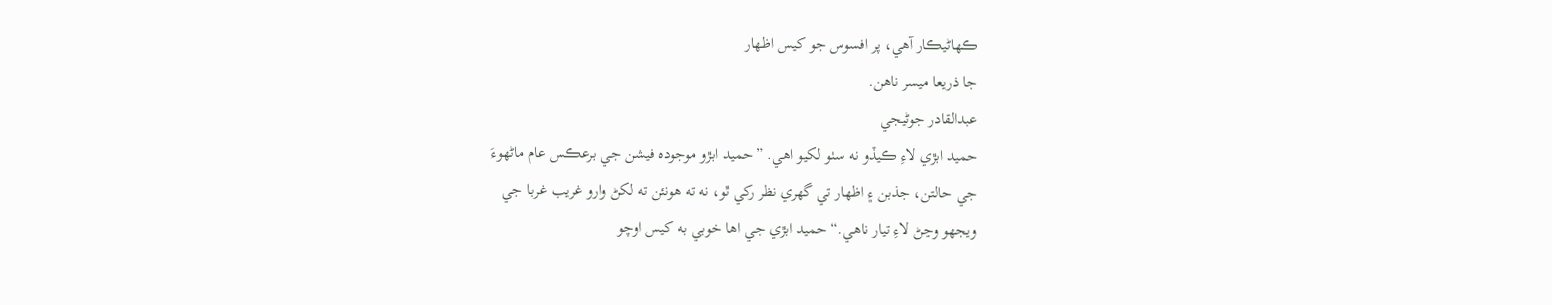ڪهاڻيڪار آهي، پر افسوس جو کيس اظهار
جا ذريعا ميسر ناهن.
عبدالقادر جوڻيجي
حميد ابڙي لاءِ ڪيڏو نه سٺو لکيو اهي. ”حميد ابڙو موجوده فيشن جي برعڪس عام ماڻهوءَ
جي حالتن، جذبن ۽ اظهار تي گهري نظر رکي ٿو، نه ته هونئن ته لکڻ وارو غريب غربا جي
ويجهو وڃڻ لاءِ تيار ناهي.“ حميد ابڙي جي اها خوبي به کيس اوچو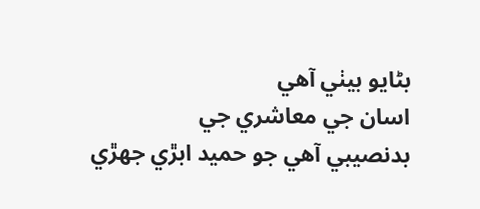بڻايو بيٺي آهي
اسان جي معاشري جي
بدنصيبي آهي جو حميد ابڙي جهڙي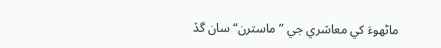ماڻهوءَ کي معاشري جي ”ماسترن“ سان گڏ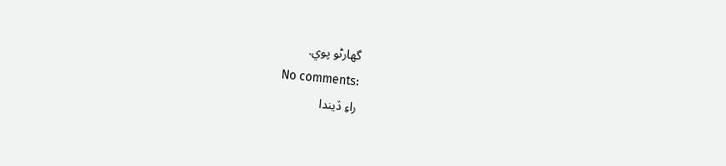گهارڻو پوي.
No comments:
راءِ ڏيندا